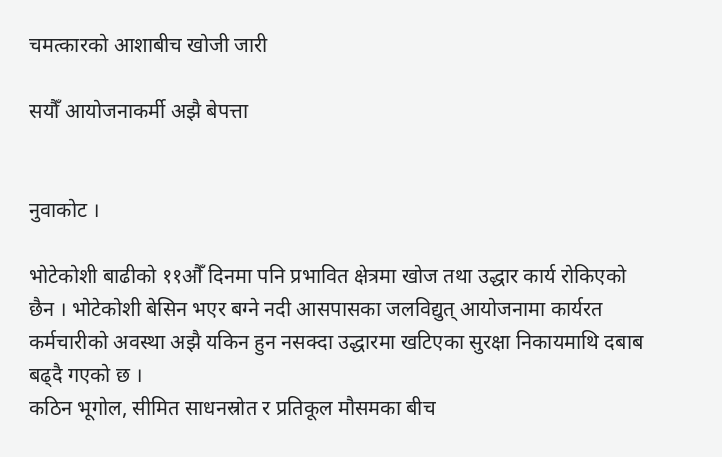चमत्कारको आशाबीच खोजी जारी

सयौँ आयोजनाकर्मी अझै बेपत्ता


नुवाकोट ।

भोटेकोशी बाढीको ११औँ दिनमा पनि प्रभावित क्षेत्रमा खोज तथा उद्धार कार्य रोकिएको छैन । भोटेकोशी बेसिन भएर बग्ने नदी आसपासका जलविद्युत् आयोजनामा कार्यरत कर्मचारीको अवस्था अझै यकिन हुन नसक्दा उद्धारमा खटिएका सुरक्षा निकायमाथि दबाब बढ्दै गएको छ ।
कठिन भूगोल, सीमित साधनस्रोत र प्रतिकूल मौसमका बीच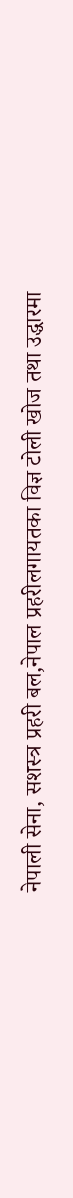नेपाली सेना, सशस्त्र प्रहरी बल,नेपाल प्रहरीलगायतका विज्ञ टोली खोज तथा उद्धारमा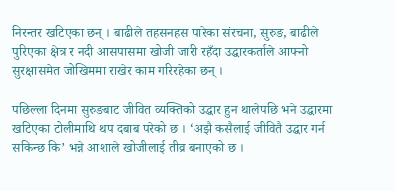निरन्तर खटिएका छन् । बाढीले तहसनहस पारेका संरचना, सुरुङ, बाढीले पुरिएका क्षेत्र र नदी आसपासमा खोजी जारी रहँदा उद्धारकर्ताले आफ्नो सुरक्षासमेत जोखिममा राखेर काम गरिरहेका छन् ।

पछिल्ला दिनमा सुरुङबाट जीवित व्यक्तिको उद्धार हुन थालेपछि भने उद्धारमा खटिएका टोलीमाथि थप दबाब परेको छ । ‘अझै कसैलाई जीवितै उद्धार गर्न सकिन्छ कि’ भन्ने आशाले खोजीलाई तीव्र बनाएको छ ।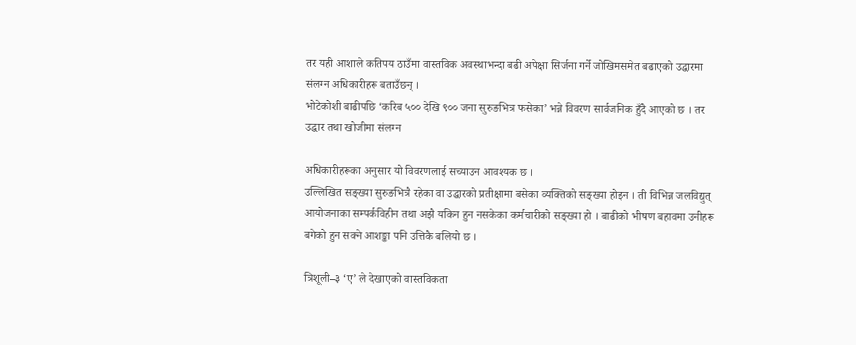तर यही आशाले कतिपय ठाउँमा वास्तविक अवस्थाभन्दा बढी अपेक्षा सिर्जना गर्ने जोखिमसमेत बढाएको उद्धारमा संलग्न अधिकारीहरू बताउँछन् ।
भोटेकोशी बाढीपछि ‘करिब ५०० देखि ९०० जना सुरुङभित्र फसेका’ भन्ने विवरण सार्वजनिक हुँदै आएको छ । तर उद्धार तथा खोजीमा संलग्न

अधिकारीहरूका अनुसार यो विवरणलाई सच्याउन आवश्यक छ ।
उल्लिखित सङ्ख्या सुरुङभित्रै रहेका वा उद्धारको प्रतीक्षामा बसेका व्यक्तिको सङ्ख्या होइन । ती विभिन्न जलविद्युत् आयोजनाका सम्पर्कविहीन तथा अझै यकिन हुन नसकेका कर्मचारीको सङ्ख्या हो । बाढीको भीषण बहावमा उनीहरू बगेको हुन सक्ने आशङ्का पनि उत्तिकै बलियो छ ।

त्रिशूली–३ ‘ए’ ले देखाएको वास्तविकता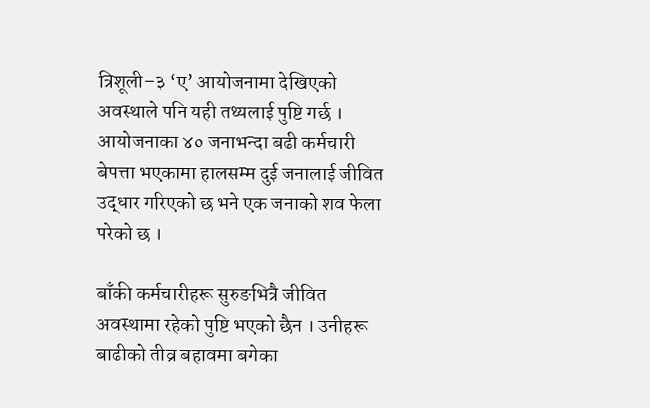त्रिशूली–३ ‘ए’ आयोजनामा देखिएको अवस्थाले पनि यही तथ्यलाई पुष्टि गर्छ । आयोजनाका ४० जनाभन्दा बढी कर्मचारी बेपत्ता भएकामा हालसम्म दुई जनालाई जीवित उद्धार गरिएको छ भने एक जनाको शव फेला परेको छ ।

बाँकी कर्मचारीहरू सुरुङभित्रै जीवित अवस्थामा रहेको पुष्टि भएको छैन । उनीहरू बाढीको तीव्र बहावमा बगेका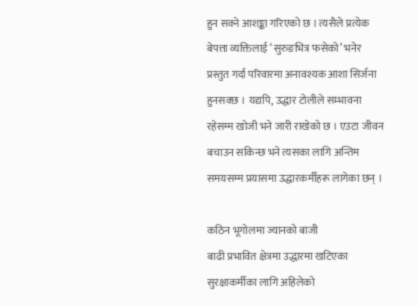हुन सक्ने आशङ्का गरिएको छ । त्यसैले प्रत्येक बेपत्ता व्यक्तिलाई ‘सुरुङभित्र फसेको’ भनेर प्रस्तुत गर्दा परिवारमा अनावश्यक आशा सिर्जना हुनसक्छ । यद्यपि, उद्धार टोलीले सम्भावना रहेसम्म खोजी भने जारी राखेको छ । एउटा जीवन बचाउन सकिन्छ भने त्यसका लागि अन्तिम समयसम्म प्रयासमा उद्धारकर्मीहरू लागेका छन् ।

कठिन भूगोलमा ज्यानको बाजी
बाढी प्रभावित क्षेत्रमा उद्धारमा खटिएका सुरक्षाकर्मीका लागि अहिलेको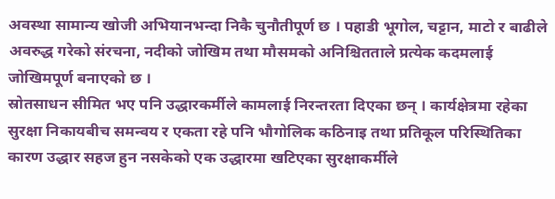अवस्था सामान्य खोजी अभियानभन्दा निकै चुनौतीपूर्ण छ । पहाडी भूगोल, चट्टान, माटो र बाढीले अवरुद्ध गरेको संरचना, नदीको जोखिम तथा मौसमको अनिश्चितताले प्रत्येक कदमलाई जोखिमपूर्ण बनाएको छ ।
स्रोतसाधन सीमित भए पनि उद्धारकर्मीले कामलाई निरन्तरता दिएका छन् । कार्यक्षेत्रमा रहेका सुरक्षा निकायबीच समन्वय र एकता रहे पनि भौगोलिक कठिनाइ तथा प्रतिकूल परिस्थितिका कारण उद्धार सहज हुन नसकेको एक उद्धारमा खटिएका सुरक्षाकर्मीले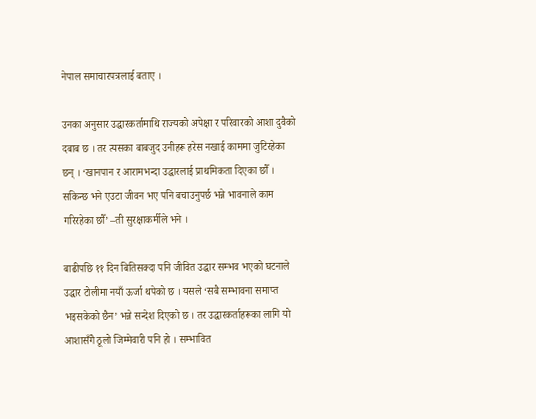नेपाल समाचारपत्रलाई बताए ।

उनका अनुसार उद्धारकर्तामाथि राज्यको अपेक्षा र परिवारको आशा दुवैको दबाब छ । तर त्यसका बाबजुद उनीहरू हरेस नखाई काममा जुटिरहेका छन् । ‘खानपान र आरामभन्दा उद्धारलाई प्राथमिकता दिएका छौँ । सकिन्छ भने एउटा जीवन भए पनि बचाउनुपर्छ भन्ने भावनाले काम गरिरहेका छौँ’ –ती सुरक्षाकर्मीले भने ।

बाढीपछि ११ दिन बितिसक्दा पनि जीवित उद्धार सम्भव भएको घटनाले उद्धार टोलीमा नयाँ ऊर्जा थपेको छ । यसले ‘सबै सम्भावना समाप्त भइसकेको छैन’ भन्ने सन्देश दिएको छ । तर उद्धारकर्ताहरूका लागि यो आशासँगै ठूलो जिम्मेवारी पनि हो । सम्भावित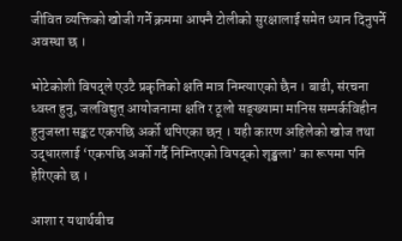जीवित व्यक्तिको खोजी गर्ने क्रममा आफ्नै टोलीको सुरक्षालाई समेत ध्यान दिनुपर्ने अवस्था छ ।

भोटेकोशी विपद्ले एउटै प्रकृतिको क्षति मात्र निम्त्याएको छैन । बाढी, संरचना ध्वस्त हुनु, जलविद्युत् आयोजनामा क्षति र ठूलो सङ्ख्यामा मानिस सम्पर्कविहीन हुनुजस्ता सङ्कट एकपछि अर्को थपिएका छन् । यही कारण अहिलेको खोज तथा उद्धारलाई ‘एकपछि अर्को गर्दै निम्तिएको विपद्को शृङ्खला’ का रूपमा पनि हेरिएको छ ।

आशा र यथार्थबीच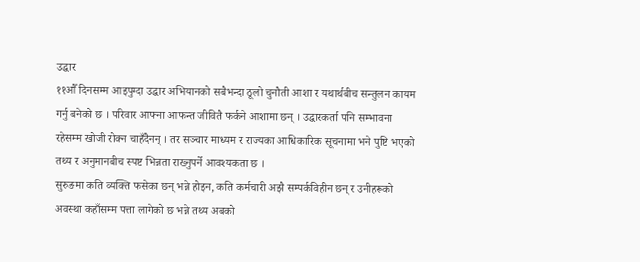उद्धार
११औँ दिनसम्म आइपुग्दा उद्धार अभियानको सबैभन्दा ठूलो चुनौती आशा र यथार्थबीच सन्तुलन कायम गर्नु बनेको छ । परिवार आफ्ना आफन्त जीवितै फर्कने आशामा छन् । उद्धारकर्ता पनि सम्भावना रहेसम्म खोजी रोक्न चाहँदैनन् । तर सञ्चार माध्यम र राज्यका आधिकारिक सूचनामा भने पुष्टि भएको तथ्य र अनुमानबीच स्पष्ट भिन्नता राख्नुपर्ने आवश्यकता छ ।
सुरुङमा कति व्यक्ति फसेका छन् भन्ने होइन, कति कर्मचारी अझै सम्पर्कविहीन छन् र उनीहरूको अवस्था कहाँसम्म पत्ता लागेको छ भन्ने तथ्य अबको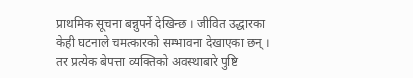प्राथमिक सूचना बन्नुपर्ने देखिन्छ । जीवित उद्धारका केही घटनाले चमत्कारको सम्भावना देखाएका छन् । तर प्रत्येक बेपत्ता व्यक्तिको अवस्थाबारे पुष्टि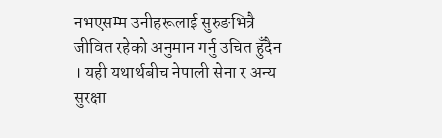नभएसम्म उनीहरूलाई सुरुङभित्रै जीवित रहेको अनुमान गर्नु उचित हुँदैन । यही यथार्थबीच नेपाली सेना र अन्य सुरक्षा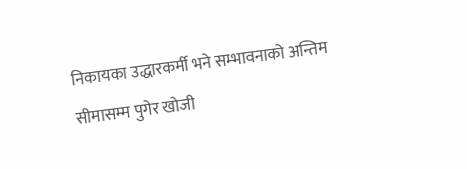निकायका उद्धारकर्मी भने सम्भावनाको अन्तिम सीमासम्म पुगेर खोजी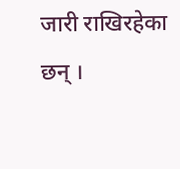जारी राखिरहेका छन् ।